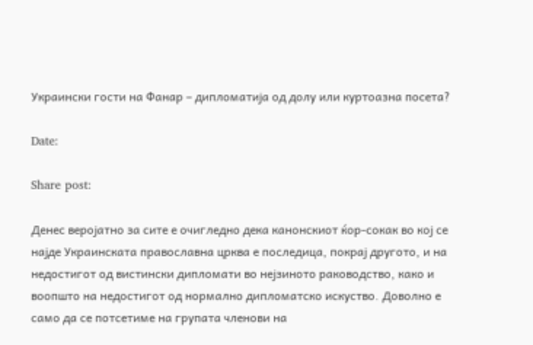Украински гости на Фанар – дипломатија од долу или куртоазна посета?

Date:

Share post:

Денес веројатно за сите е очигледно дека канонскиот ќор-сокак во кој се најде Украинската православна црква е последица, покрај другото, и на недостигот од вистински дипломати во нејзиното раководство, како и воопшто на недостигот од нормално дипломатско искуство. Доволно е само да се потсетиме на групата членови на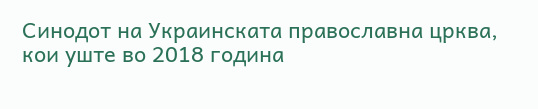Синодот на Украинската православна црква, кои уште во 2018 година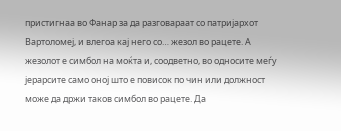пристигнаа во Фанар за да разговараат со патријархот Вартоломеј, и влегоа кај него со… жезол во рацете. А жезолот е симбол на моќта и, соодветно, во односите меѓу јерарсите само оној што е повисок по чин или должност може да држи таков симбол во рацете. Да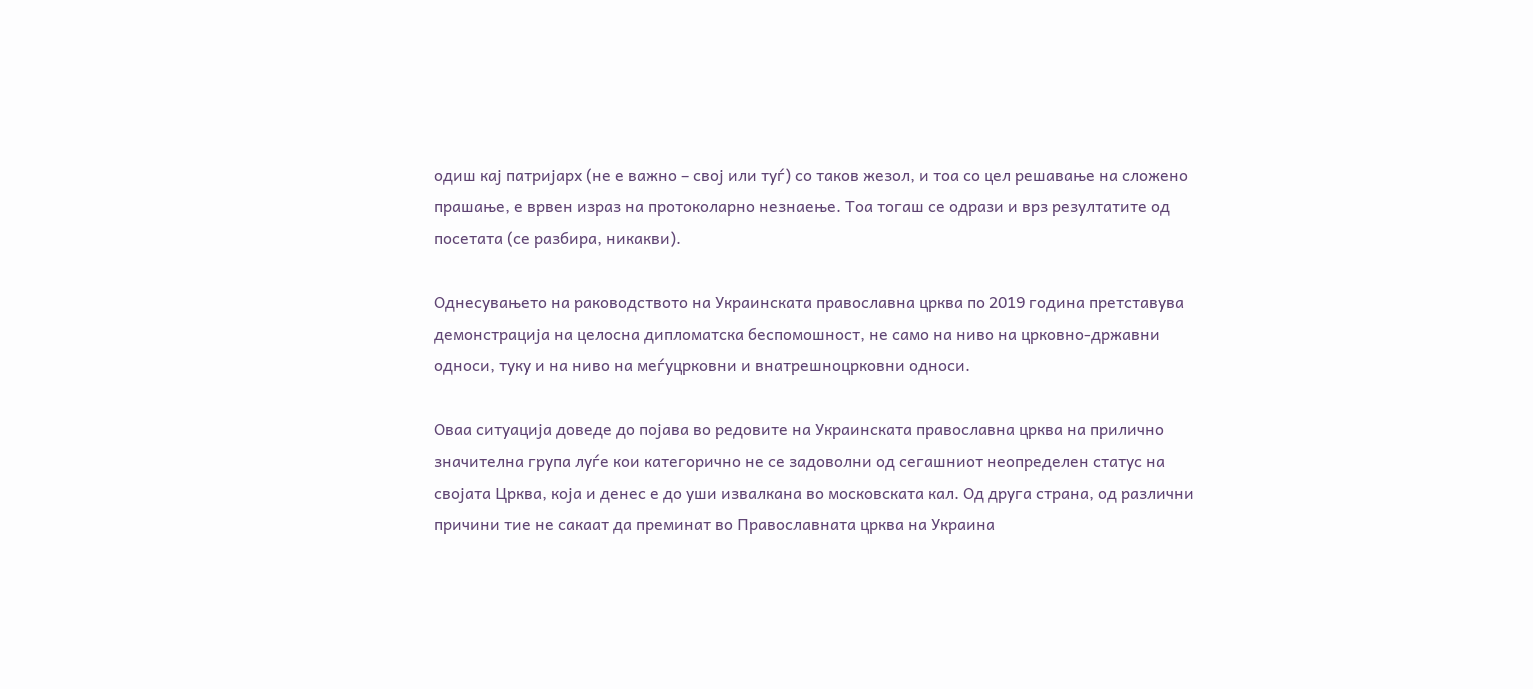одиш кај патријарх (не е важно – свој или туѓ) со таков жезол, и тоа со цел решавање на сложено прашање, е врвен израз на протоколарно незнаење. Тоа тогаш се одрази и врз резултатите од посетата (се разбира, никакви).

Однесувањето на раководството на Украинската православна црква по 2019 година претставува демонстрација на целосна дипломатска беспомошност, не само на ниво на црковно-државни односи, туку и на ниво на меѓуцрковни и внатрешноцрковни односи.

Оваа ситуација доведе до појава во редовите на Украинската православна црква на прилично значителна група луѓе кои категорично не се задоволни од сегашниот неопределен статус на својата Црква, која и денес е до уши извалкана во московската кал. Од друга страна, од различни причини тие не сакаат да преминат во Православната црква на Украина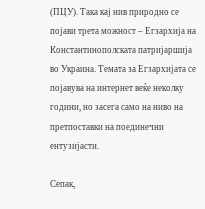(ПЦУ). Така кај нив природно се појави трета можност – Егзархија на Константинополската патријаршија во Украина. Темата за Егзархијата се појавува на интернет веќе неколку години, но засега само на ниво на претпоставки на поединечни ентузијасти.

Сепак,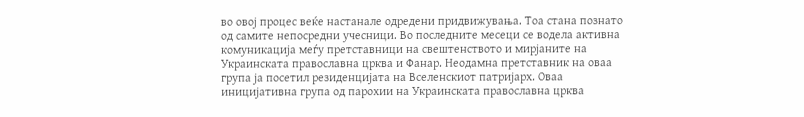во овој процес веќе настанале одредени придвижувања. Тоа стана познато од самите непосредни учесници. Во последните месеци се водела активна комуникација меѓу претставници на свештенството и мирјаните на Украинската православна црква и Фанар. Неодамна претставник на оваа група ја посетил резиденцијата на Вселенскиот патријарх. Оваа иницијативна група од парохии на Украинската православна црква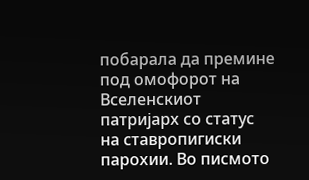побарала да премине под омофорот на Вселенскиот патријарх со статус на ставропигиски парохии. Во писмото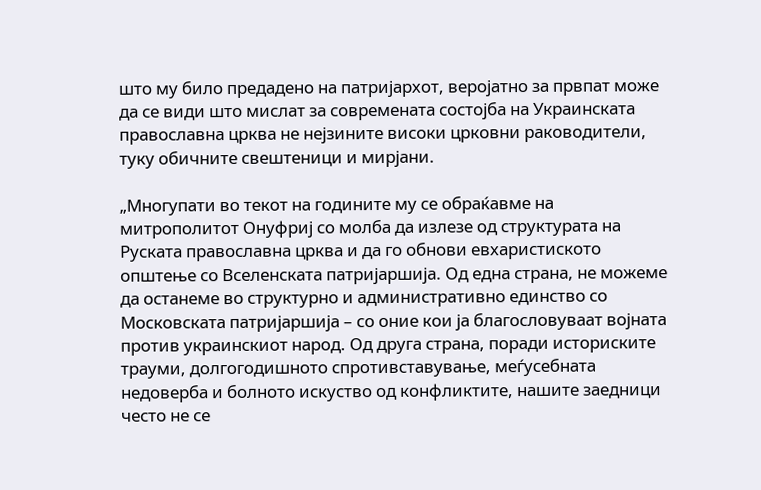што му било предадено на патријархот, веројатно за првпат може да се види што мислат за современата состојба на Украинската православна црква не нејзините високи црковни раководители, туку обичните свештеници и мирјани.

„Многупати во текот на годините му се обраќавме на митрополитот Онуфриј со молба да излезе од структурата на Руската православна црква и да го обнови евхаристиското општење со Вселенската патријаршија. Од една страна, не можеме да останеме во структурно и административно единство со Московската патријаршија – со оние кои ја благословуваат војната против украинскиот народ. Од друга страна, поради историските трауми, долгогодишното спротивставување, меѓусебната недоверба и болното искуство од конфликтите, нашите заедници често не се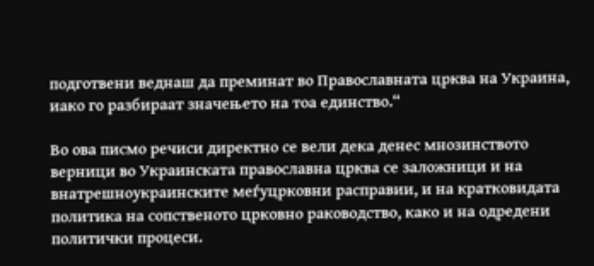подготвени веднаш да преминат во Православната црква на Украина, иако го разбираат значењето на тоа единство.“

Во ова писмо речиси директно се вели дека денес мнозинството верници во Украинската православна црква се заложници и на внатрешноукраинските меѓуцрковни расправии, и на кратковидата политика на сопственото црковно раководство, како и на одредени политички процеси.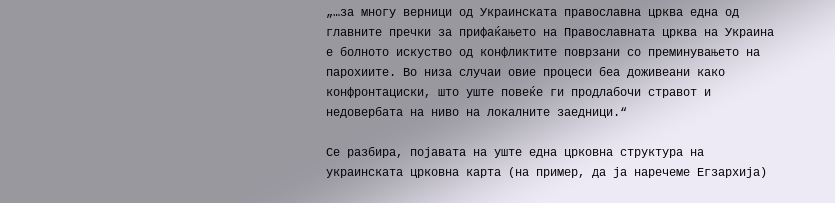„…за многу верници од Украинската православна црква една од главните пречки за прифаќањето на Православната црква на Украина е болното искуство од конфликтите поврзани со преминувањето на парохиите. Во низа случаи овие процеси беа доживеани како конфронтациски, што уште повеќе ги продлабочи стравот и недовербата на ниво на локалните заедници.“

Се разбира, појавата на уште една црковна структура на украинската црковна карта (на пример, да ја наречеме Егзархија)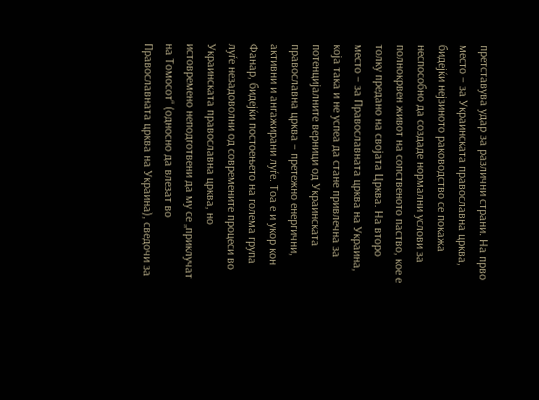претставува удар за различни страни. На прво место – за Украинската православна црква, бидејќи нејзиното раководство се покажа неспособно да создаде нормални услови за полнокрвен живот на сопственото паство, кое е толку предано на својата Црква. На второ место – за Православната црква на Украина, која така и не успеа да стане привлечна за потенцијалните верници од Украинската православна црква – претежно енергични, активни и ангажирани луѓе. Тоа е и укор кон Фанар, бидејќи постоењето на голема група луѓе незадоволни од современите процеси во Украинската православна црква, но истовремено неподготвени да му се „приклучат на Томосот“ (односно да влезат во Православната црква на Украина), сведочи за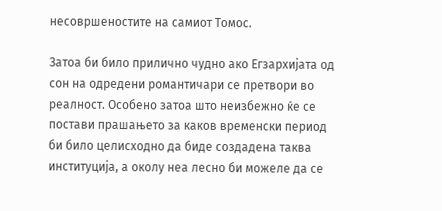несовршеностите на самиот Томос.

Затоа би било прилично чудно ако Егзархијата од сон на одредени романтичари се претвори во реалност. Особено затоа што неизбежно ќе се постави прашањето за каков временски период би било целисходно да биде создадена таква институција, а околу неа лесно би можеле да се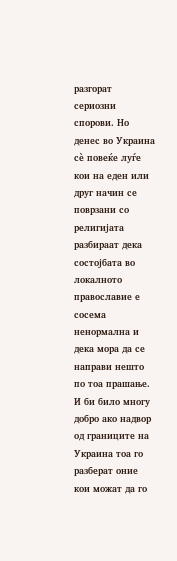разгорат сериозни спорови. Но денес во Украина сè повеќе луѓе кои на еден или друг начин се поврзани со религијата разбираат дека состојбата во локалното православие е сосема ненормална и дека мора да се направи нешто по тоа прашање. И би било многу добро ако надвор од границите на Украина тоа го разберат оние кои можат да го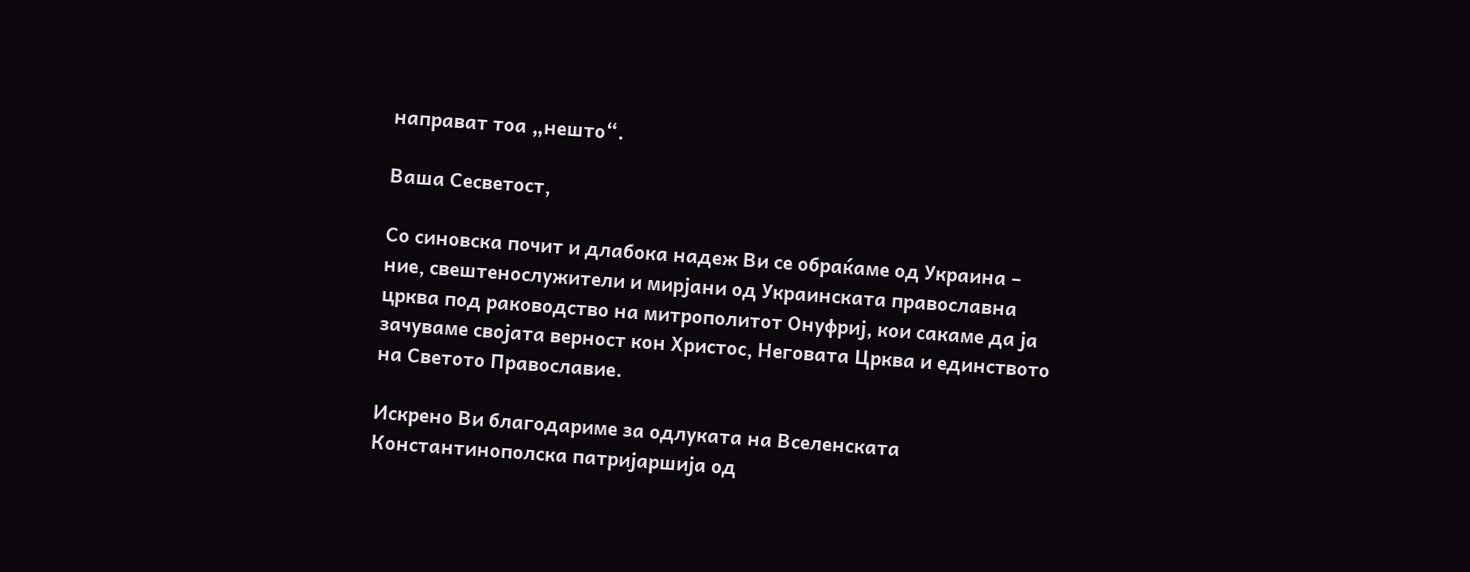направат тоа „нешто“.

Ваша Сесветост,

Со синовска почит и длабока надеж Ви се обраќаме од Украина – ние, свештенослужители и мирјани од Украинската православна црква под раководство на митрополитот Онуфриј, кои сакаме да ја зачуваме својата верност кон Христос, Неговата Црква и единството на Светото Православие.

Искрено Ви благодариме за одлуката на Вселенската Константинополска патријаршија од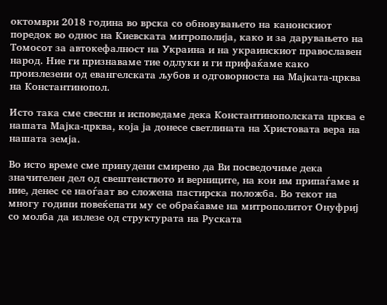октомври 2018 година во врска со обновувањето на канонскиот поредок во однос на Киевската митрополија, како и за дарувањето на Томосот за автокефалност на Украина и на украинскиот православен народ. Ние ги признаваме тие одлуки и ги прифаќаме како произлезени од евангелската љубов и одговорноста на Мајката-црква на Константинопол.

Исто така сме свесни и исповедаме дека Константинополската црква е нашата Мајка-црква, која ја донесе светлината на Христовата вера на нашата земја.

Во исто време сме принудени смирено да Ви посведочиме дека значителен дел од свештенството и верниците, на кои им припаѓаме и ние, денес се наоѓаат во сложена пастирска положба. Во текот на многу години повеќепати му се обраќавме на митрополитот Онуфриј со молба да излезе од структурата на Руската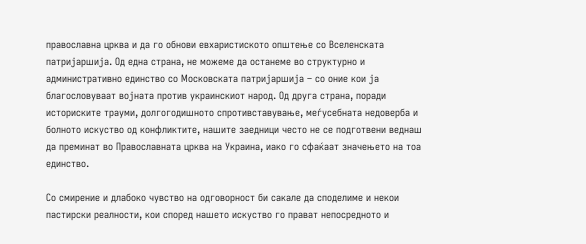православна црква и да го обнови евхаристиското општење со Вселенската патријаршија. Од една страна, не можеме да останеме во структурно и административно единство со Московската патријаршија – со оние кои ја благословуваат војната против украинскиот народ. Од друга страна, поради историските трауми, долгогодишното спротивставување, меѓусебната недоверба и болното искуство од конфликтите, нашите заедници често не се подготвени веднаш да преминат во Православната црква на Украина, иако го сфаќаат значењето на тоа единство.

Со смирение и длабоко чувство на одговорност би сакале да споделиме и некои пастирски реалности, кои според нашето искуство го прават непосредното и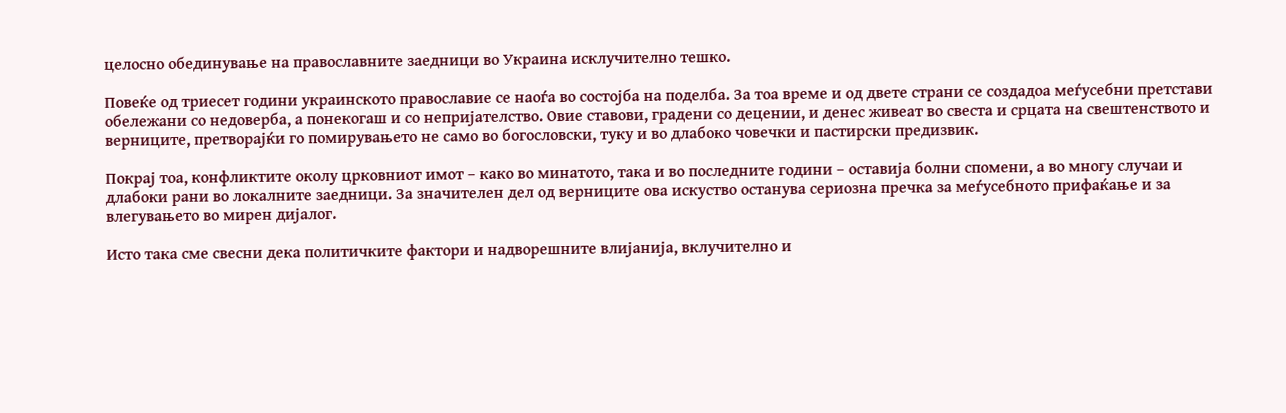целосно обединување на православните заедници во Украина исклучително тешко.

Повеќе од триесет години украинското православие се наоѓа во состојба на поделба. За тоа време и од двете страни се создадоа меѓусебни претстави обележани со недоверба, а понекогаш и со непријателство. Овие ставови, градени со децении, и денес живеат во свеста и срцата на свештенството и верниците, претворајќи го помирувањето не само во богословски, туку и во длабоко човечки и пастирски предизвик.

Покрај тоа, конфликтите околу црковниот имот – како во минатото, така и во последните години – оставија болни спомени, а во многу случаи и длабоки рани во локалните заедници. За значителен дел од верниците ова искуство останува сериозна пречка за меѓусебното прифаќање и за влегувањето во мирен дијалог.

Исто така сме свесни дека политичките фактори и надворешните влијанија, вклучително и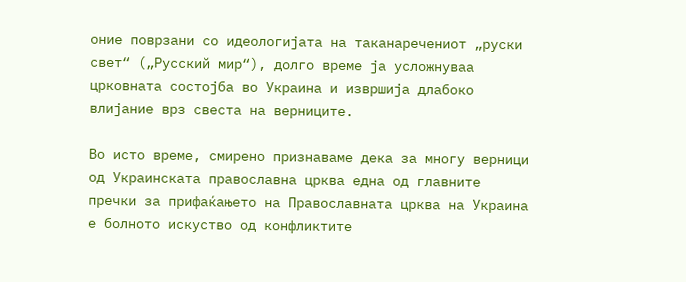оние поврзани со идеологијата на таканаречениот „руски свет“ („Русский мир“), долго време ја усложнуваа црковната состојба во Украина и извршија длабоко влијание врз свеста на верниците.

Во исто време, смирено признаваме дека за многу верници од Украинската православна црква една од главните пречки за прифаќањето на Православната црква на Украина е болното искуство од конфликтите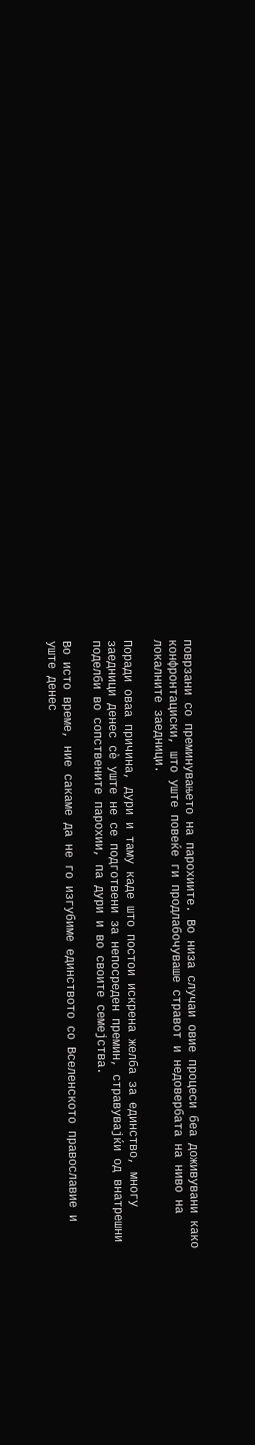поврзани со преминувањето на парохиите. Во низа случаи овие процеси беа доживувани како конфронтациски, што уште повеќе ги продлабочуваше стравот и недовербата на ниво на локалните заедници.

Поради оваа причина, дури и таму каде што постои искрена желба за единство, многу заедници денес сè уште не се подготвени за непосреден премин, стравувајќи од внатрешни поделби во сопствените парохии, па дури и во своите семејства.

Во исто време, ние сакаме да не го изгубиме единството со Вселенското православие и уште денес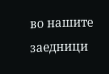во нашите заедници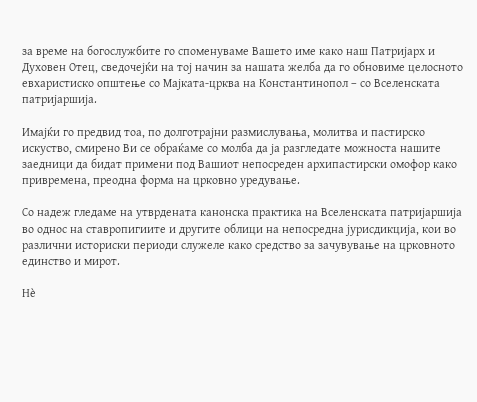за време на богослужбите го споменуваме Вашето име како наш Патријарх и Духовен Отец, сведочејќи на тој начин за нашата желба да го обновиме целосното евхаристиско општење со Мајката-црква на Константинопол – со Вселенската патријаршија.

Имајќи го предвид тоа, по долготрајни размислувања, молитва и пастирско искуство, смирено Ви се обраќаме со молба да ја разгледате можноста нашите заедници да бидат примени под Вашиот непосреден архипастирски омофор како привремена, преодна форма на црковно уредување.

Со надеж гледаме на утврдената канонска практика на Вселенската патријаршија во однос на ставропигиите и другите облици на непосредна јурисдикција, кои во различни историски периоди служеле како средство за зачувување на црковното единство и мирот.

Нè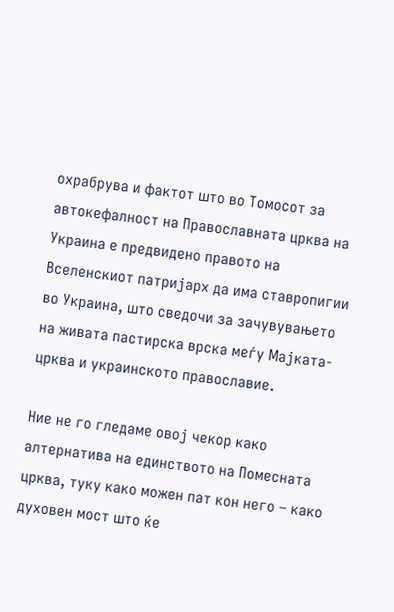охрабрува и фактот што во Томосот за автокефалност на Православната црква на Украина е предвидено правото на Вселенскиот патријарх да има ставропигии во Украина, што сведочи за зачувувањето на живата пастирска врска меѓу Мајката-црква и украинското православие.

Ние не го гледаме овој чекор како алтернатива на единството на Помесната црква, туку како можен пат кон него – како духовен мост што ќе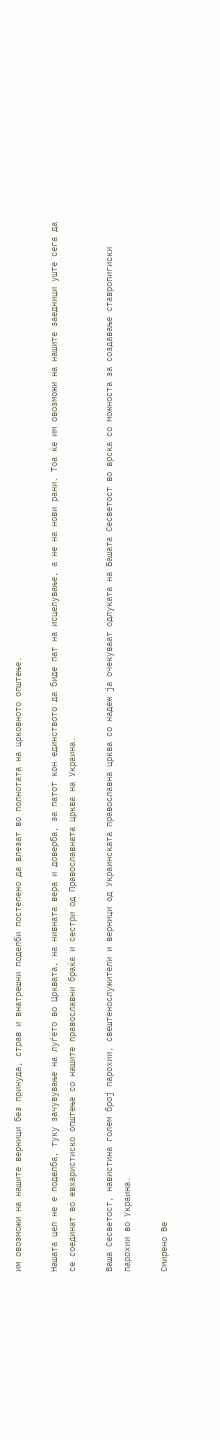им овозможи на нашите верници без принуда, страв и внатрешни поделби постепено да влезат во полнотата на црковното општење.

Нашата цел не е поделба, туку зачувување на луѓето во Црквата, на нивната вера и доверба, за патот кон единството да биде пат на исцелување, а не на нови рани. Тоа ќе им овозможи на нашите заедници уште сега да се соединат во евхаристиско општење со нашите православни браќа и сестри од Православната црква на Украина.

Ваша Сесветост, навистина голем број парохии, свештенослужители и верници од Украинската православна црква со надеж ја очекуваат одлуката на Вашата Сесветост во врска со можноста за создавање ставропигиски парохии во Украина.

Смирено Ве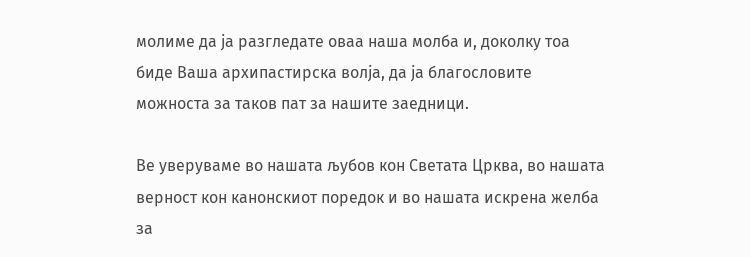молиме да ја разгледате оваа наша молба и, доколку тоа биде Ваша архипастирска волја, да ја благословите можноста за таков пат за нашите заедници.

Ве уверуваме во нашата љубов кон Светата Црква, во нашата верност кон канонскиот поредок и во нашата искрена желба за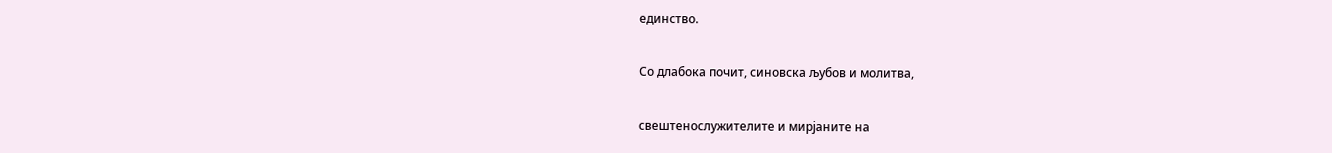единство.

Со длабока почит, синовска љубов и молитва,

свештенослужителите и мирјаните на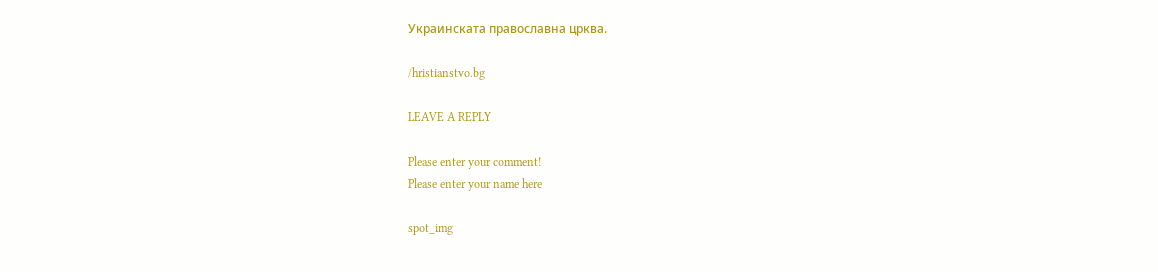Украинската православна црква.

/hristianstvo.bg

LEAVE A REPLY

Please enter your comment!
Please enter your name here

spot_img